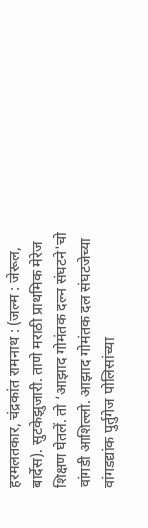हरमलतकार, चंद्रकांत रामनाथ : (जल्म : जेरूल, बार्देस). सुटकेझुजारी. ताणे मराठी प्राथमिक मेरेज शिक्षण घेतलें. तो ‘आझाद गोमंतक दल्न संघटने'चो वांगडी आशिल्लो. आझाद गोमंतक दल संघटजेच्या वांगडद्यांक पुर्तुगेज पोलिसांच्या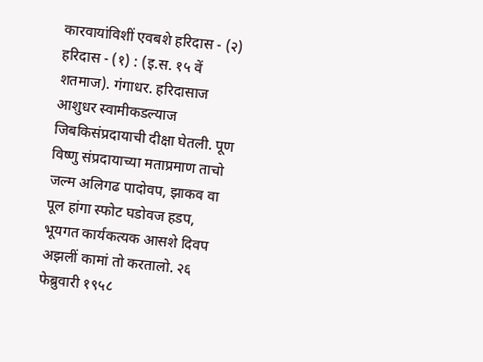कारवायांविशीं एवबशे हरिदास - (२) हरिदास - (१) : (इ.स. १५ वें शतमाज). गंगाधर. हरिदासाज आशुधर स्वामीकडल्याज जिबकिसंप्रदायाची दीक्षा घेतली. पूण विष्णु संप्रदायाच्या मताप्रमाण ताचो जल्म अलिगढ पादोवप, झाकव वा पूल हांगा स्फोट घडोवज हडप, भूयगत कार्यकत्यक आसशे दिवप अझलीं कामां तो करतालो. २६ फेब्रुवारी १९५८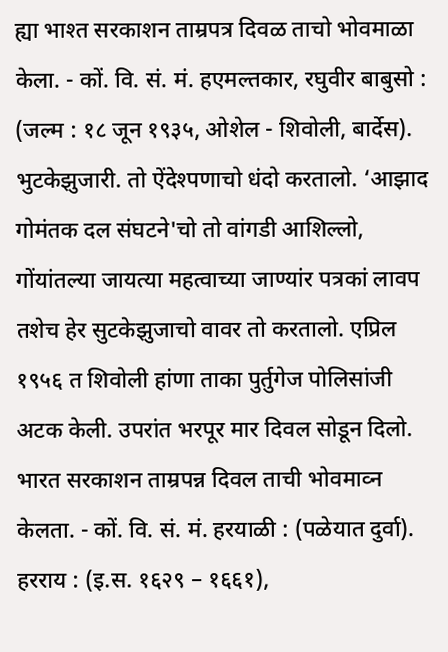ह्या भाश्त सरकाशन ताम्रपत्र दिवळ ताचो भोवमाळा केला. - कों. वि. सं. मं. हएमल्तकार, रघुवीर बाबुसो : (जल्म : १८ जून १९३५, ओशेल - शिवोली, बार्देस). भुटकेझुजारी. तो ऐंदेश्पणाचो धंदो करतालो. ‘आझाद गोमंतक दल संघटने'चो तो वांगडी आशिल्लो, गोंयांतल्या जायत्या महत्वाच्या जाण्यांर पत्रकां लावप तशेच हेर सुटकेझुजाचो वावर तो करतालो. एप्रिल १९५६ त शिवोली हांणा ताका पुर्तुगेज पोलिसांजी अटक केली. उपरांत भरपूर मार दिवल सोडून दिलो. भारत सरकाशन ताम्रपन्न दिवल ताची भोवमाव्न केलता. - कों. वि. सं. मं. हरयाळी : (पळेयात दुर्वा). हरराय : (इ.स. १६२९ – १६६१),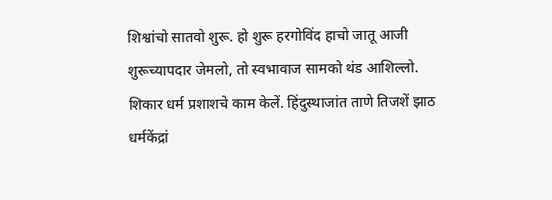शिश्वांचो सातवो शुरू. हो शुरू हरगोविंद हाचो जातू आजी शुरूच्यापदार जेमलो, तो स्वभावाज सामको थंड आशिल्लो. शिकार धर्म प्रशाशचे काम केलें. हिंदुस्थाजांत ताणे तिजशें झाठ धर्मकेंद्रां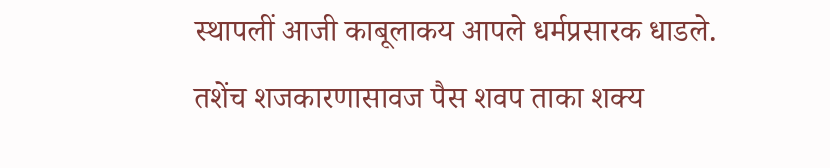स्थापलीं आजी काबूलाकय आपले धर्मप्रसारक धाडले. तशेंच शजकारणासावज पैस शवप ताका शक्य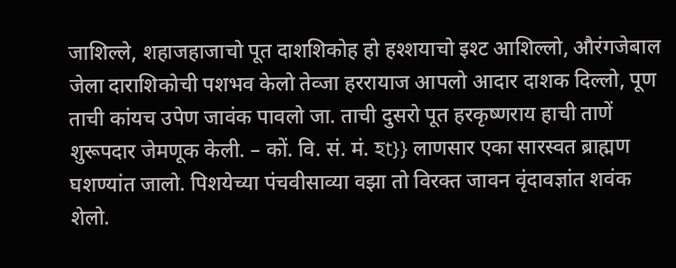जाशिल्ले, शहाजहाजाचो पूत दाशशिकोह हो हश्शयाचो इश्ट आशिल्लो, औरंगजेबाल जेला दाराशिकोची पशभव केलो तेव्जा हररायाज आपलो आदार दाशक दिल्लो, पूण ताची कांयच उपेण जावंक पावलो जा. ताची दुसरो पूत हरकृष्णराय हाची ताणें शुरूपदार जेमणूक केली. – कों. वि. सं. मं. হt}} लाणसार एका सारस्वत ब्राह्मण घशण्यांत जालो. पिशयेच्या पंचवीसाव्या वझा तो विरक्त जावन वृंदावज्ञांत शवंक शेलो.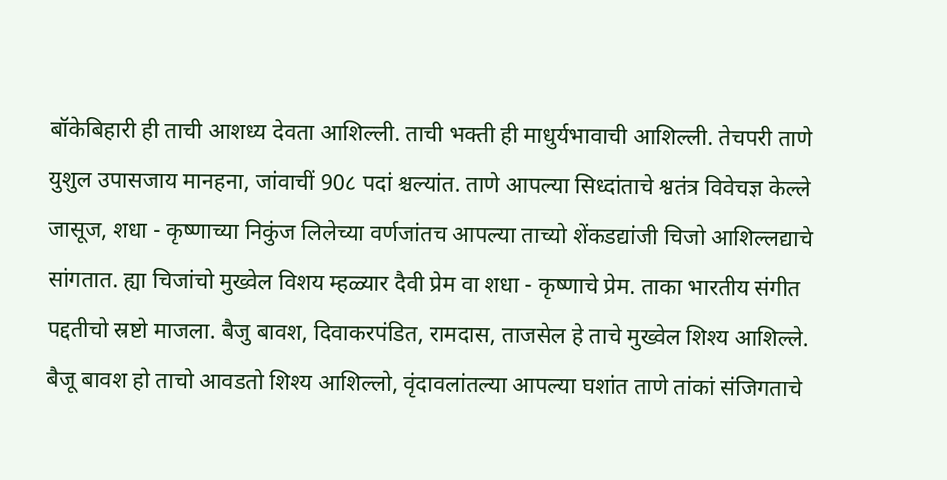बॉकेबिहारी ही ताची आशध्य देवता आशिल्ली. ताची भक्ती ही माधुर्यभावाची आशिल्ली. तेचपरी ताणे युशुल उपासजाय मानहना, जांवाचीं 90८ पदां श्चल्यांत. ताणे आपल्या सिध्दांताचे श्वतंत्र विवेचज्ञ केल्ले जासूज, शधा - कृष्णाच्या निकुंज लिलेच्या वर्णजांतच आपल्या ताच्यो शेंकडद्यांजी चिजो आशिल्लद्याचे सांगतात. ह्या चिजांचो मुख्वेल विशय म्हळ्यार दैवी प्रेम वा शधा - कृष्णाचे प्रेम. ताका भारतीय संगीत पद्दतीचो स्रष्टो माजला. बैजु बावश, दिवाकरपंडित, रामदास, ताजसेल हे ताचे मुख्वेल शिश्य आशिल्ले. बैजू बावश हो ताचो आवडतो शिश्य आशिल्लो, वृंदावलांतल्या आपल्या घशांत ताणे तांकां संजिगताचे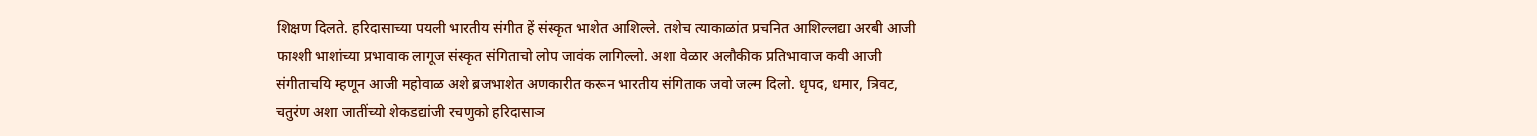शिक्षण दिलते. हरिदासाच्या पयली भारतीय संगीत हें संस्कृत भाशेत आशिल्ले. तशेच त्याकाळांत प्रचनित आशिल्लद्या अरबी आजी फाश्शी भाशांच्या प्रभावाक लागूज संस्कृत संगिताचो लोप जावंक लागिल्लो. अशा वेळार अलौकीक प्रतिभावाज कवी आजी संगीताचयि म्हणून आजी महोवाळ अशे ब्रजभाशेत अणकारीत करून भारतीय संगिताक जवो जल्म दिलो. धृपद, धमार, त्रिवट, चतुरंण अशा जातींच्यो शेकडद्यांजी रचणुको हरिदासाञ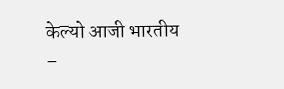केल्यो आजी भारतीय –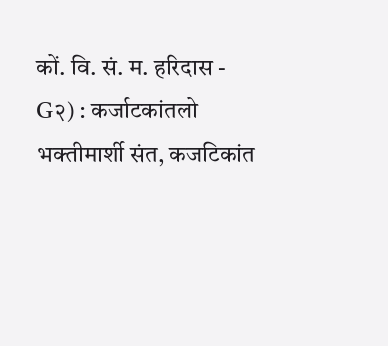कों. वि. सं. म. हरिदास - G२) : कर्जाटकांतलो भक्तीमार्शी संत, कजटिकांत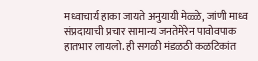मध्वाचार्य हाका जायते अनुयायी मेळ्ळे, जांणी माध्व संप्रदायाची प्रचार सामान्य जनतेमेरेन पावोवपाक हातभार लायलो. ही सगळी मंडळठी कळटिकांत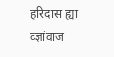हरिदास ह्या व्ज्ञांवाज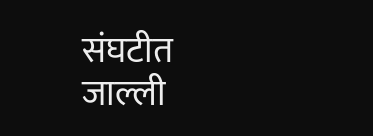संघटीत जाल्ली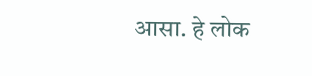आसा. हे लोक